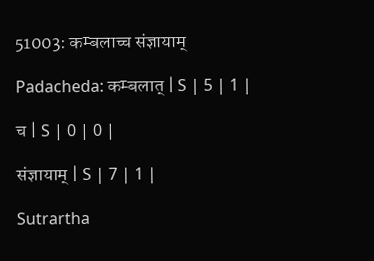51003: कम्बलाच्च संज्ञायाम्

Padacheda: कम्बलात् | S | 5 | 1 |

च | S | 0 | 0 |

संज्ञायाम् | S | 7 | 1 |

Sutrartha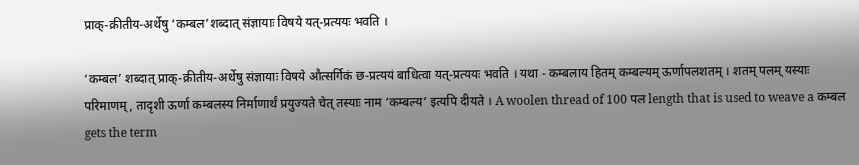प्राक्-क्रीतीय-अर्थेषु ‘कम्बल’शब्दात् संज्ञायाः विषये यत्-प्रत्ययः भवति ।

‘कम्बल’ शब्दात् प्राक्-क्रीतीय-अर्थेषु संज्ञायाः विषये औत्सर्गिकं छ-प्रत्ययं बाधित्वा यत्-प्रत्ययः भवति । यथा - कम्बलाय हितम् कम्बल्यम् ऊर्णापलशतम् । शतम् पलम् यस्याः परिमाणम्, तादृशी ऊर्णा कम्बलस्य निर्माणार्थं प्रयुज्यते चेत् तस्याः नाम ‘कम्बल्य’ इत्यपि दीयते । A woolen thread of 100 पल length that is used to weave a कम्बल gets the term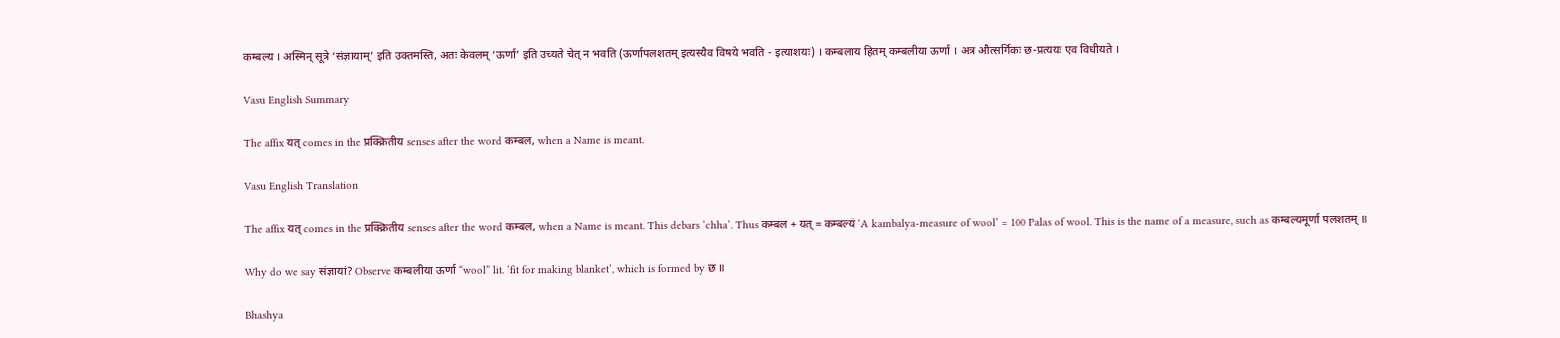कम्बल्य । अस्मिन् सूत्रे ‘संज्ञायाम्’ इति उक्तमस्ति, अतः केवलम् ‘ऊर्णा’ इति उच्यते चेत् न भवति (ऊर्णापलशतम् इत्यस्यैव विषये भवति - इत्याशयः) । कम्बलाय हितम् कम्बलीया ऊर्णा । अत्र औत्सर्गिकः छ-प्रत्ययः एव विधीयते ।

Vasu English Summary

The affix यत् comes in the प्रक्क्रितीय senses after the word कम्बल, when a Name is meant.

Vasu English Translation

The affix यत् comes in the प्रक्क्रितीय senses after the word कम्बल, when a Name is meant. This debars ‘chha’. Thus कम्बल + यत् = कम्बल्यं ‘A kambalya-measure of wool’ = 100 Palas of wool. This is the name of a measure, such as कम्बल्यमूर्णा पलशतम् ॥

Why do we say संज्ञायां? Observe कम्बलीया ऊर्णा “wool” lit. ‘fit for making blanket’, which is formed by छ ॥

Bhashya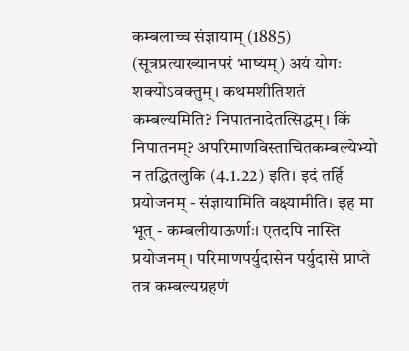कम्बलाच्च संज्ञायाम् (1885) (सूत्रप्रत्याख्यानपरं भाष्यम्) अयं योगः शक्योऽवक्तुम्। कथमशीतिशतं कम्बल्यमिति? निपातनादेतत्सिद्धम्। किं निपातनम्? अपरिमाणविस्ताचितकम्बल्येभ्यो न तद्धितलुकि (4.1.22) इति। इदं तर्हि प्रयोजनम् - संज्ञायामिति वक्ष्यामीति। इह मा भूत् - कम्बलीयाऊर्णाः। एतदपि नास्ति प्रयोजनम्। परिमाणपर्युदासेन पर्युदासे प्राप्ते तत्र कम्बल्यग्रहणं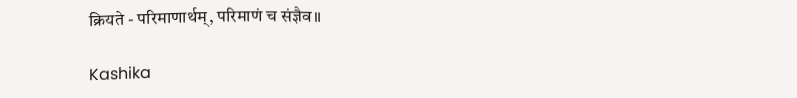क्रियते - परिमाणार्थम्, परिमाणं च संज्ञैव॥

Kashika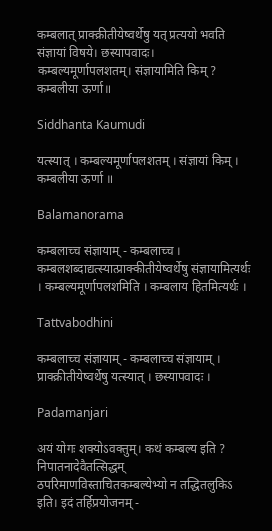कम्बलात् प्राक्क्रीतीयेष्वर्थेषु यत् प्रत्ययो भवति संज्ञायां विषये। छस्यापवादः। कम्बल्यमूर्णापलशतम्। संज्ञायामिति किम् ? कम्बलीया ऊर्णा॥

Siddhanta Kaumudi

यत्स्यात् । कम्बल्यमूर्णापलशतम् । संज्ञायां किम् । कम्बलीया ऊर्णा ॥

Balamanorama

कम्बलाच्च संज्ञायाम् - कम्बलाच्च । कम्बलशब्दाद्यत्स्यात्प्राक्कीतीयेष्वर्थेषु संज्ञायामित्यर्थः । कम्बल्यमूर्णापलशमिति । कम्बलाय हितमित्यर्थः ।

Tattvabodhini

कम्बलाच्च संज्ञायाम् - कम्बलाच्च संज्ञायाम् । प्राक्क्रीतीयेष्वर्थेषु यत्स्यात् । छस्यापवादः ।

Padamanjari

अयं योगः शक्योऽवक्तुम्। कथं कम्बल्य इति ? निपातनादेवैतत्सिद्धम् ठपरिमाणविस्ताचितकम्बल्येभ्यो न तद्धितलुकिऽ इति। इदं तर्हिप्रयोजनम् -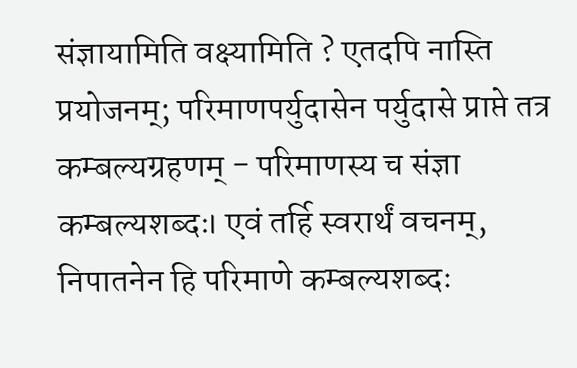संज्ञायामिति वक्ष्यामिति ? एतदपि नास्ति प्रयोजनम्; परिमाणपर्युदासेन पर्युदासे प्राप्ते तत्र कम्बल्यग्रहणम् - परिमाणस्य च संज्ञा कम्बल्यशब्दः। एवं तर्हि स्वरार्थं वचनम्, निपातनेन हि परिमाणे कम्बल्यशब्दः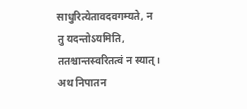साधुरित्येतावदवगम्यते, न तु यदन्तोऽयमिति, ततश्चान्तस्वरितत्वं न स्यात्। अथ निपातन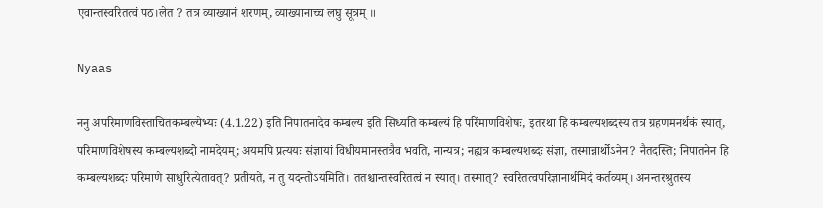एवान्तस्वरितत्वं पठ।लेत ? तत्र व्याख्यानं शरणम्, व्याख्यानाच्च लघु सूत्रम् ॥

Nyaas

ननु अपरिमाणविस्ताचितकम्बल्येभ्यः (4.1.22) इति निपातनादेव कम्बल्य इति सिध्यति कम्बल्यं हि परिंमाणविशेषः, इतरथा हि कम्बल्यशब्दस्य तत्र ग्रहणमनर्थकं स्यात्, परिमाणविशेषस्य कम्बल्यशब्दो नामदेयम्; अयमपि प्रत्ययः संज्ञायां विधीयमानस्तत्रैव भवति, नान्यत्र; नह्यत्र कम्बल्यशब्दः संज्ञा, तस्मान्नार्थोऽनेन? नैतदस्ति; निपातनेन हि कम्बल्यशब्दः परिमाणे साधुरित्येतावत्? प्रतीयते, न तु यदन्तोऽयमिति। ततश्चान्तस्वरितत्वं न स्यात्। तस्मात्? स्वरितत्वपरिज्ञानार्थमिदं कर्तव्यम्। अनन्तरश्रुतस्य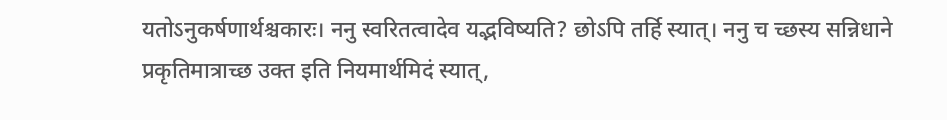यतोऽनुकर्षणार्थश्चकारः। ननु स्वरितत्वादेव यद्भविष्यति? छोऽपि तर्हि स्यात्। ननु च च्छस्य सन्निधाने प्रकृतिमात्राच्छ उक्त इति नियमार्थमिदं स्यात्,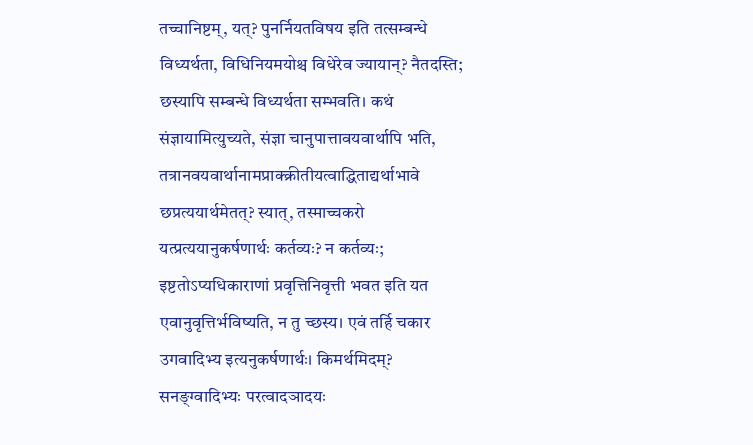तच्चानिष्टम्, यत्? पुनर्नियतविषय इति तत्सम्बन्धे विध्यर्थता, विधिनियमयोश्च विधेरेव ज्यायान्? नैतदस्ति; छस्यापि सम्बन्धे विध्यर्थता सम्भवति। कथं संज्ञायामित्युच्यते, संज्ञा चानुपात्तावयवार्थापि भति, तत्रानवयवार्थानामप्राक्क्रीतीयत्वाद्धिताद्यर्थाभावे छप्रत्ययार्थमेतत्? स्यात्, तस्माच्चकरो यत्प्रत्ययानुकर्षणार्थः कर्तव्यः? न कर्तव्यः; इष्टतोऽप्यधिकाराणां प्रवृत्तिनिवृत्ती भवत इति यत एवानुवृत्तिर्भविष्यति, न तु च्छस्य। एवं तर्हि चकार उगवादिभ्य इत्यनुकर्षणार्थः। किमर्थमिदम्? सनङ्ग्वादिभ्यः परत्वादञादयः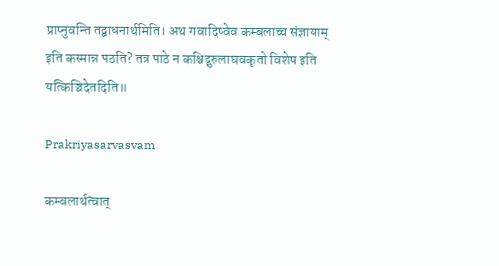प्राप्नुवन्ति तद्बाधनार्थमिति। अथ गवादिष्वेव कम्बलाच्च संज्ञायाम् इति कस्मान्न पठति? तत्र पाठे न कश्चिद्गुरुलाघवकृतो विशेष इति यत्किञ्चिदेतदिति॥

Prakriyasarvasvam

कम्बलार्थत्वात्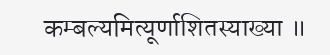कम्बल्यमित्यूर्णाशितस्याख्या ॥